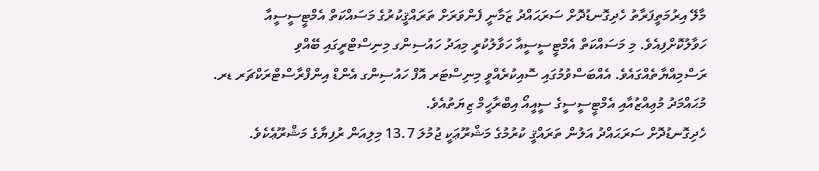މާލޭ އިރުމަތީފަރާތު ހެދިގޮނޑުދޮށް ސަރަޙައްދު ޒަމާނީ ފެންވަރަށް ތަރައްޤީކުރުގެ މަސައްކަތް އެމްޓީސީސީއާ ހަވާލުކޮށްފިއެވެ. މި މަސައްކަތް އެމްޓީސީސީއާ ހަވާލުކުރީ މިއަދު ހައުސިންގ މިނިސްޓްރީގައި ބޭއްވި ރަސްމިއްޔާތެއްގައެވެ. އެއްބަސްވުމުގައި ސޮއިކުރެއްވީ މިނިސްޓަރ އޮފް ހައުސިންގ އެންޑް އިންފްރާސްޓްރަކްޗަރ ޑރ. މުޙައްމަދު މުޢިއްޒުއާއި އެމްޓީސީސީގެ ސީއީއޯ އިބްރާހީމް ޒިޔަތުއެވެ.
ހެދިގޮނޑުދޮށް ސަރަޙައްދު އަލުން ތަރައްޤީ ކުރުމުގެ މަޝްރޫޢަކީ ޖުމުލަ 13.7 މިލިއަން ރުފިޔާގެ މަޝްރޫޢެކެވެ.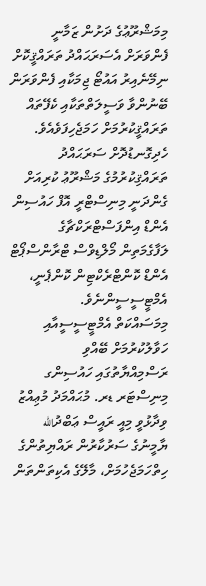މިމަޝްރޫޢުގެ ދަށުން ޒަމާނީ ފެންވަރަށް އެސަރަޙައްދު ތަރައްޤީކޮށް ނިމޭނެއިރު އައުޓޯ ޖިމަކާއި ފެންވަރަން ބޭނުންވާ ވަސީލަތްތަކާއި ކެފޭތައް ތަރައްޤީކުރުމަށް ހަމަޖެހިފަވެއެވެ. ހެދިގޮނޑުދޮށް ސަރަޙައްދު ތަރައްޤިކުރުމުގެ މަޝްރޫޢު ކުރިއަށް ގެންދަނީ މިނިސްޓްރީ އޮފް ހައުސިން އެންޑް އިންފަސްޓްރަކްޗާގެ ލަފާގެމަތިން މޯލްޑިވްސް ޓްރާންސްޕޯޓް އެންޑް ކޮންޓްރެކްޓިން ކޮންޕެނީ، އެމްޓީސީސީންނެވެ.
މިމަސައްކަތް އެމްޓީސީސީއާއި ހަވާލުކުރުމަށް ބޭއްވި ރަސްމިއްޔާތުގައި ހައުސިންގ މިނިސްޓަރ ޑރ. މުޙައްމަދު މުޢިއްޒު ވިދާޅުވީ މިއީ ރައީސް ޢަބްދުالله ޔާމީނުގެ ސަރުކާރުން ރައްޔިތުންގެ ހިތްހަމަޖެހުމަށް، މާލޭގެ އެކިތަންތަން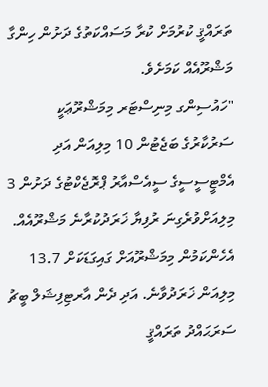ތަރައްޤީ ކުރުމަށް ކުރާ މަސައްކަތުގެ ދަށުން ހިންގާ މަޝްރޫއެއް ކަމަށެވެ.
"ހައުސިންގ މިނިސްޓަރ މިމަޝްރޫޢަކީ ސަރުކާރުގެ ބަޖެޓުން 10 މިލިއަން އަދި އެމްޓީސީސީގެ ސީއެސްއާރު ޕްރޮޖެކްޓުގެ ދަށުން 3 މިލިއަށްވުރެގިނަ ރުފިޔާ ޚަރަދުކުރާނެ މަޝްރޫއެއް. އެހެންކަމުން މިމަޝްރޫއަށް ގައިގަޑަކަށް 13.7 މިލިއަން ޚަރަދުވާނެ. އަދި ދެން އާރޓިފިޝަލް ބީޗު ސަރަޙައްދު ތަރައްޤީ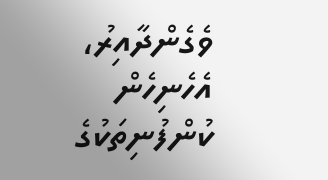ވެގެންދާއިރު، އެހެނިހެން ކުންފުނިތަކުގެ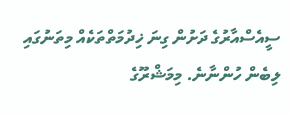ސީއެސްއާރުގެ ދަށުން ގިނަ ޚިދުމަތްތަކެއް މިތަނުގައި ލިބެން ހުންނާނެ. މިމަޝްރޫގެ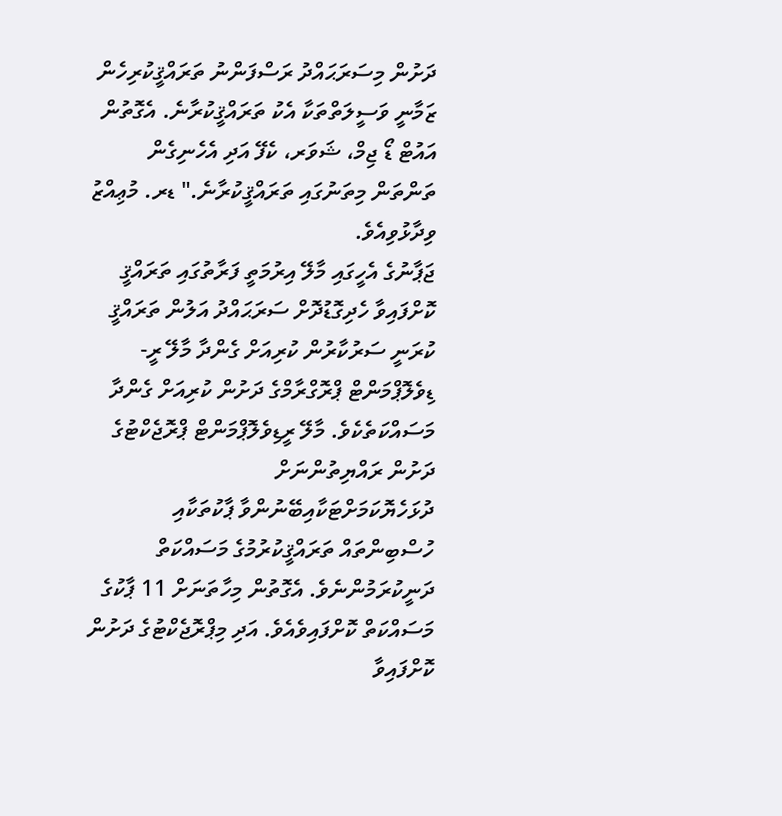ދަށުން މިސަރަޙައްދު ރަސްފަންނު ތަރައްޤީކުރިހެން ޒަމާނީ ވަސީލަތްތަކާ އެކު ތަރައްޤީކުރާނެ. އެގޮތުން އައުޓް ޑޯ ޖިމް، ޝަވަރ، ކެފޭ އަދި އެހެނިގެން ތަންތަން މިތަނުގައި ތަރައްޤީކުރާނެ." ޑރ. މުޢިއްޒު ވިދާޅުވިއެވެ.
ޖަޕާނުގެ އެހީގައި މާލޭ އިރުމަތީ ފަރާތުގައި ތަރައްޤީ ކޮށްފައިވާ ހެދިގޮޑުދޮށް ސަރަޙައްދު އަލުން ތަރައްޤީ ކުރަނީ ސަރުކާރުން ކުރިއަށް ގެންދާ މާލޭ ރީ-ޑިވެލޮޕްމަންޓް ޕްރޮގްރާމްގެ ދަށުން ކުރިއަށް ގެންދާ މަސައްކަތެކެވެ. މާލޭ ރީޑިވެލޮޕްމަންޓް ޕްރޮޖެކްޓުގެ ދަށުން ރައްޔިތުންނަށް ދުޅަހެޔޮކަމަށްޓަކާއިބޭނުންވާ ޕާކުތަކާއި ހުސްބިންތައް ތަރައްޤީކުރުމުގެ މަސައްކަތް ދަނީކުރަމުންނެވެ. އެގޮތުން މިހާތަނަށް 11 ޕާކުގެ މަސައްކަތް ކޮށްފައިވެއެވެ. އަދި މިޕްރޮޖެކްޓުގެ ދަށުން ކޮށްފައިވާ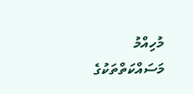މުހިއްމު މަސައްކަތްތަކުގެ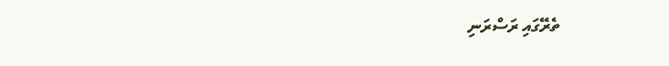ތެރޭގައި ރަސްރަނި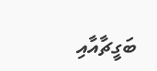ބަގީޗާއާއި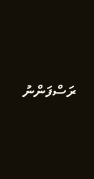ރަސްފަންނު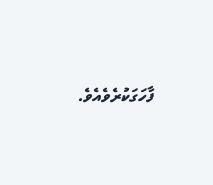ފާހަގަކުރެވެއެވެ.